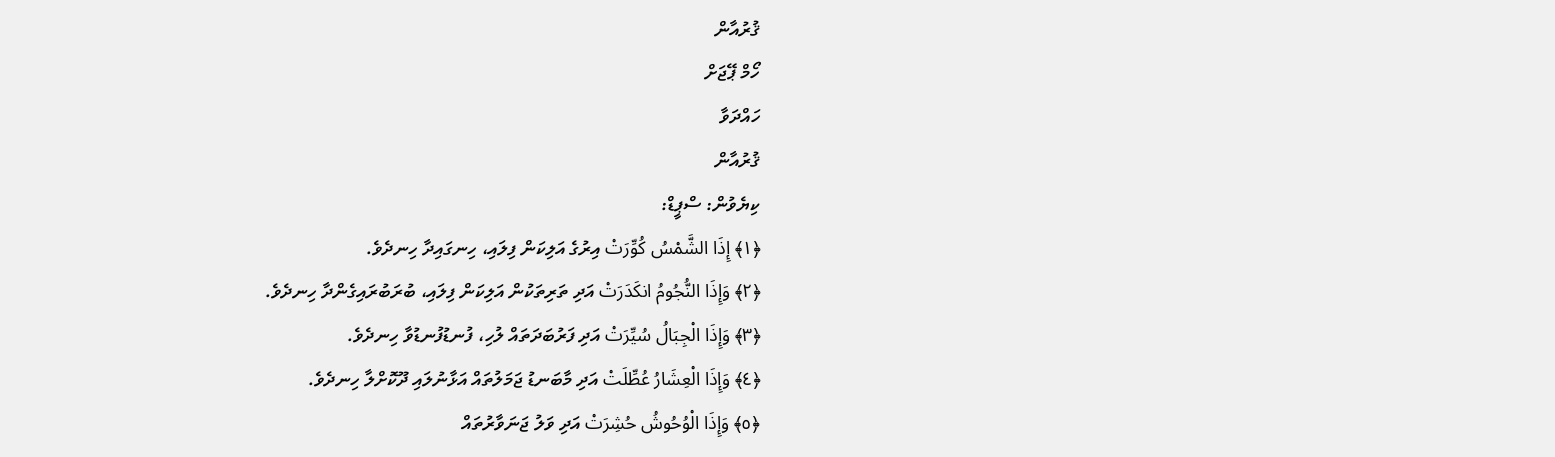ޤުރުއާން
ހޯމް ޕޭޖަށް
ހައްދަވާ
ޤުރުއާން
ކިޔެވުން: ސްޕީޑް:
﴿١﴾ إِذَا الشَّمْسُ كُوِّرَتْ އިރުގެ އަލިކަން ފިލައި، ހިނގައިދާ ހިނދެވެ.
﴿٢﴾ وَإِذَا النُّجُومُ انكَدَرَتْ އަދި ތަރިތަކުން އަލިކަން ފިލައި، ބުރަބުރައިގެންދާ ހިނދެވެ.
﴿٣﴾ وَإِذَا الْجِبَالُ سُيِّرَتْ އަދި ފަރުބަދަތައް ލުހި، ފުނޑުފުނޑުވާ ހިނދެވެ.
﴿٤﴾ وَإِذَا الْعِشَارُ عُطِّلَتْ އަދި މާބަނޑު ޖަމަލުތައް އަޅާނުލައި ދޫކޮށްލާ ހިނދެވެ.
﴿٥﴾ وَإِذَا الْوُحُوشُ حُشِرَتْ އަދި ވަލު ޖަނަވާރުތައް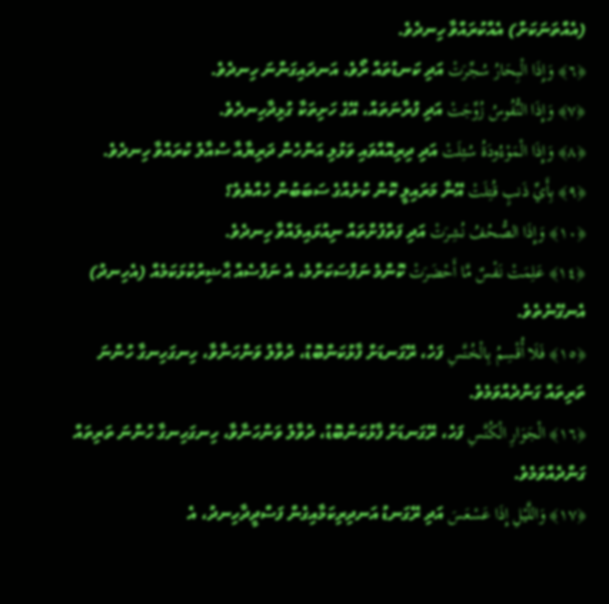(އެއްތަނަކަށް) އެއްކުރައްވާ ހިނދެވެ.
﴿٦﴾ وَإِذَا الْبِحَارُ سُجِّرَتْ އަދި ކަނޑުތައް ރޯވެ، އަނދައިގަންނަ ހިނދެވެ.
﴿٧﴾ وَإِذَا النُّفُوسُ زُوِّجَتْ އަދި ފުރާނަތައް، އޭގެ ހަށިތަކާ ގުޅިދާހިނދެވެ.
﴿٨﴾ وَإِذَا الْمَوْءُودَةُ سُئِلَتْ އަދި ދިރިއޮއްވައި ވަޅުލި އަންހެން ދަރިޔާއާ ސުއާލު ކުރައްވާ ހިނދެވެ.
﴿٩﴾ بِأَيِّ ذَنبٍ قُتِلَتْ އޭނާ މަރައިލީ ކޮން ކުށެއްގެ ސަބަބުން ހެއްޔެވެ؟
﴿١٠﴾ وَإِذَا الصُّحُفُ نُشِرَتْ އަދި ފަތްފުށްތައް ނިއުޅައިލައްވާ ހިނދެވެ.
﴿١٤﴾ عَلِمَتْ نَفْسٌ مَّا أَحْضَرَتْ ކޮންމެ ނަފްސަކަށްމެ، އެ ނަފްސެއް ޙާޟިރުކުޅަކަމެއް (އެހިނދު) އެނގޭނެތެވެ.
﴿١٥﴾ فَلَا أُقْسِمُ بِالْخُنَّسِ ފަހެ، ރޭގަނޑަށް ފާޅުކަންބޮޑު، ދުވާލު ވަންހަނާވާ، ހިނގަހިނގާ ހުންނަ ތަރިތައް ގަންދެއްވަމެވެ.
﴿١٦﴾ الْجَوَارِ الْكُنَّسِ ފަހެ، ރޭގަނޑަށް ފާޅުކަންބޮޑު، ދުވާލު ވަންހަނާވާ، ހިނގަހިނގާ ހުންނަ ތަރިތައް ގަންދެއްވަމެވެ.
﴿١٧﴾ وَاللَّيْلِ إِذَا عَسْعَسَ އަދި ރޭގަނޑު އަނދިރިކަމާއިގެން ފަސްދީދާހިނދު، އެ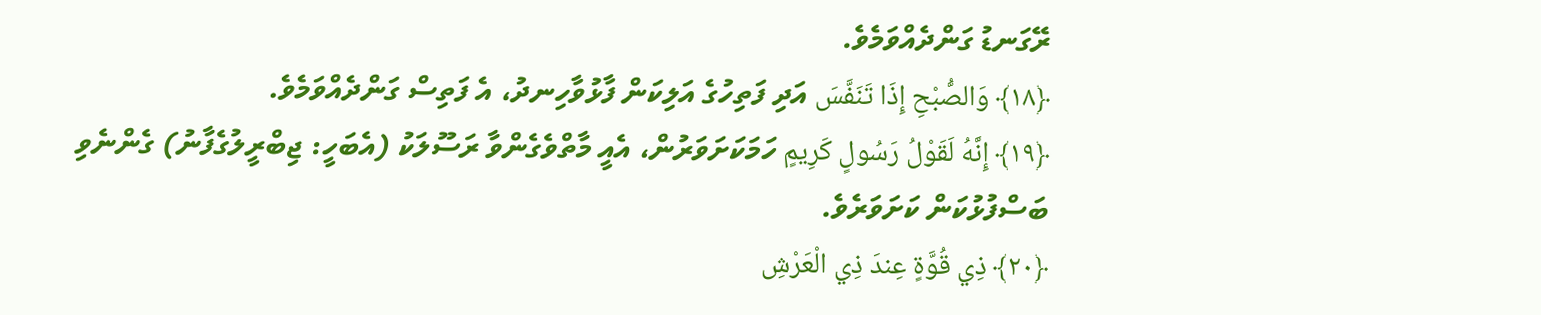ރޭގަނޑު ގަންދެއްވަމެވެ.
﴿١٨﴾ وَالصُّبْحِ إِذَا تَنَفَّسَ އަދި ފަތިހުގެ އަލިކަން ފާޅުވާހިނދު، އެ ފަތިސް ގަންދެއްވަމެވެ.
﴿١٩﴾ إِنَّهُ لَقَوْلُ رَسُولٍ كَرِيمٍ ހަމަކަށަވަރުން، އެއީ މާތްވެގެންވާ ރަސޫލަކު (އެބަހީ: ޖިބްރީލުގެފާނު) ގެންނެވި ބަސްފުޅުކަން ކަށަވަރެވެ.
﴿٢٠﴾ ذِي قُوَّةٍ عِندَ ذِي الْعَرْشِ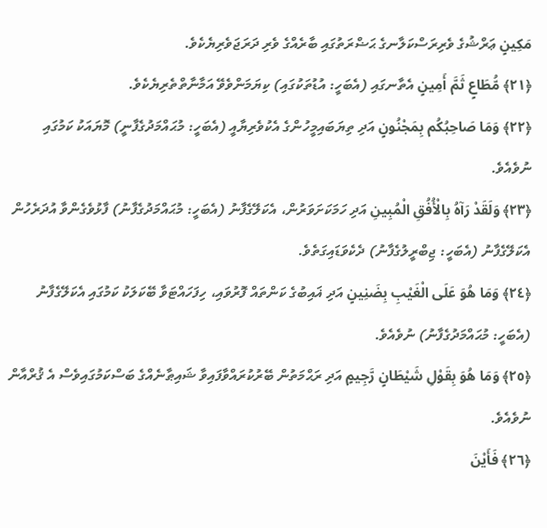مَكِينٍ ޢަރްޝުގެ ވެރިރަސްކަލާނގެ ޙަޟްރަތުގައި ބާރެއްގެ ވެރި ދަރަޖަވެރިޔެކެވެ.
﴿٢١﴾ مُّطَاعٍ ثَمَّ أَمِينٍ އެތާނގައި (އެބަހީ: އުޑުތަކުގައި) ކިޔަމަންވެވޭ އަމާނާތްތެރިޔެކެވެ.
﴿٢٢﴾ وَمَا صَاحِبُكُم بِمَجْنُونٍ އަދި ތިޔަބައިމީހުންގެ އެކުވެރިޔާއީ (އެބަހީ: މުޙައްމަދުގެފާނީ) މޮޔައަކު ކަމުގައި ނުވެއެވެ.
﴿٢٣﴾ وَلَقَدْ رَآهُ بِالْأُفُقِ الْمُبِينِ އަދި ހަމަކަށަވަރުން، އެކަލޭގެފާނު (އެބަހީ: މުޙައްމަދުގެފާނު) ފާޅުވެގެންވާ އުދަރެހުން އެކަލޭގެފާނު (އެބަހީ: ޖިބްރީލުގެފާނު) ދެކެވަޑައިގަތެވެ.
﴿٢٤﴾ وَمَا هُوَ عَلَى الْغَيْبِ بِضَنِينٍ އަދި ޣައިބުގެ ކަންތައް ފޮރުވައި، ހިފަހައްޓަވާ ބޭކަލަކު ކަމުގައި އެކަލޭގެފާނު (އެބަހީ: މުޙައްމަދުގެފާނު) ނުވެއެވެ.
﴿٢٥﴾ وَمَا هُوَ بِقَوْلِ شَيْطَانٍ رَّجِيمٍ އަދި ރަޙްމަތުން ބޭރުކުރައްވާފައިވާ ޝައިޠާނެއްގެ ބަސްކަމުގައިވެސް އެ ޤުރްއާން ނުވެއެވެ.
﴿٢٦﴾ فَأَيْنَ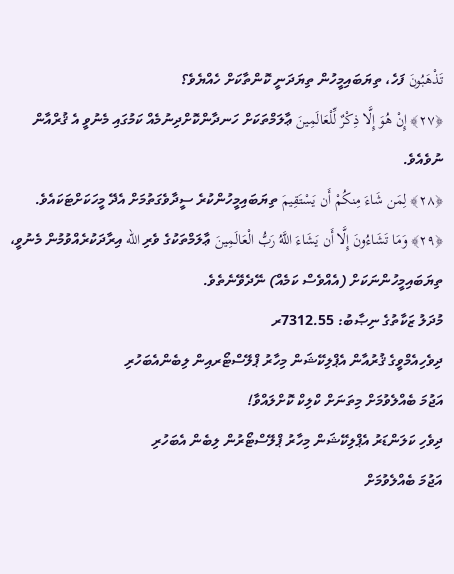تَذْهَبُونَ ފަހެ، ތިޔަބައިމީހުން ތިޔަދަނީ ކޮންތާކަށް ހެއްޔެވެ؟
﴿٢٧﴾ إِنْ هُوَ إِلَّا ذِكْرٌ لِّلْعَالَمِينَ ޢާލަމްތަކަށް ހަނދާންކޮށްދިނުމެއް ކަމުގައި މެނުވީ އެ ޤުރްއާން ނުވެއެވެ.
﴿٢٨﴾ لِمَن شَاءَ مِنكُمْ أَن يَسْتَقِيمَ ތިޔަބައިމީހުންކުރެ ސީދާވެގަތުމަށް އެދޭ މީހަކަށްޓަކައެވެ.
﴿٢٩﴾ وَمَا تَشَاءُونَ إِلَّا أَن يَشَاءَ اللَّهُ رَبُّ الْعَالَمِينَ ޢާލަމްތަކުގެ ވެރި الله އިރާދަކުރެއްވުމުން މެނުވީ، ތިޔަބައިމީހުންނަކަށް (އެއްވެސް ކަމެއް) ނޭދެވޭނެތެވެ.
މުދަލު ޒަކާތުގެ ނިޞާބު: 7312.55ރ
ދިވެހިއެމްވީގެ ޤުރުއާން އެޕްލިކޭޝަން މިހާރު ޕްލޭސްޓޯރއިން ލިބެންއެބަހުރި
އަޖުމަ ބެއްލެވުމަށް މިތަނަށް ކްލިކް ކޮށްލައްވާ!
ދިވެހި ކަލަންޑަރު އެޕްލިކޭޝަން މިހާރު ޕްލޭސްޓޯރުން ލިބެން އެބަހުރި
އަޖުމަ ބެއްލެވުމަށް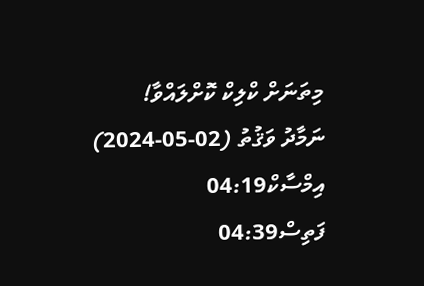މިތަނަށް ކްލިކް ކޮށްލައްވާ!
ނަމާދު ވަޤުތު (02-05-2024)
އިމްސާކް04:19
ފަތިސް04:39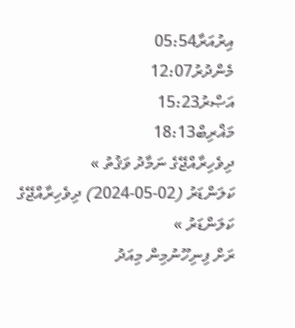އިރުއަރާ05:54
މެންދުރު12:07
އަޞްރު15:23
މަޣްރިބް18:13
ދިވެހިރާއްޖޭގެ ނަމާދު ވަޤުތު »
ކަލަންޑަރު (02-05-2024) ދިވެހިރާއްޖޭގެ ކަލަންޑަރު »
ރަށް ފިނިހޫނުމިން މިއަދު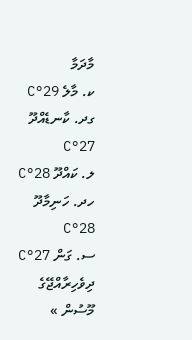މާދަމާ
ކ. މާލެ 29°C
ގދ. ކާނޑެއްދޫ 27°C
ލ. ކައްދޫ 28°C
ހދ. ހަނިމާދޫ 28°C
ސ. ގަން 27°C
ދިވެހިރާއްޖޭގެ މޫސުން »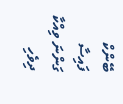ބޭންކް ފައިސާ ގަންނަ ވިއްކާ
ދިވެހި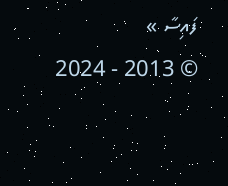ފައިސާ »
© 2013 - 2024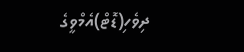ދިވެހި(ޑޮޓް)އެމްވީގެ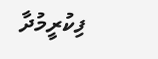ފިކުރީމުދާ